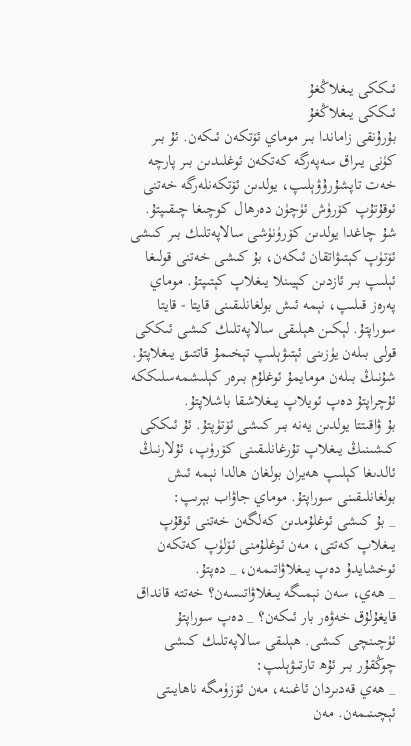ئىككى يىغلاڭغۇ
ئىككى يىغلاڭغۇ
بۇرۇنقى زاماندا بىر موماي ئۆتكەن ئىكەن. ئۇ بىر كۈنى يىراق سەپەرگە كەتكەن ئوغلىدىن بىر پارچە خەت تاپشۇرۇۋېلىپ، يولدىن ئۆتكەنلەرگە خەتنى ئوقۇتۇپ كۆرۈش ئۈچۈن دەرھال كوچىغا چىقىپتۇ. شۇ چاغدا يولدىن كۆرۈنۈشى سالاپەتلىك بىر كىشى ئۆتۈپ كېتىۋاتقان ئىكەن، بۇ كىشى خەتنى قولىغا ئېلىپ بىر ئازدىن كېيىنلا يىغلاپ كېتىپتۇ. موماي پەرەز قىلىپ، نېمە ئىش بولغانلىقىنى قايتا - قايتا سوراپتۇ. لېكىن ھېلىقى سالاپەتلىك كىشى ئىككى قولى بىلەن يۈزىنى ئېتىۋېلىپ تېخىمۇ قاتتىق يىغلاپتۇ. شۇنىڭ بىلەن مومايمۇ ئوغلۇم بىرەر كېلىشمەسلىككە ئۇچراپتۇ دەپ ئويلاپ يىغلاشقا باشلاپتۇ.
بۇ ۋاقىتتا يولدىن يەنە بىر كىشى ئۆتۈپتۇ. ئۇ ئىككى كىشىنىڭ يىغلاپ تۇرغانلىقىنى كۆرۈپ، ئۇلارنىڭ ئالدىغا كېلىپ ھەيران بولغان ھالدا نېمە ئىش بولغانلىقىنى سوراپتۇ. موماي جاۋاب بېرىپ:
_ بۇ كىشى ئوغلۇمدىن كەلگەن خەتنى ئوقۇپ يىغلاپ كەتتى، مەن ئوغلۇمنى ئۆلۈپ كەتكەن ئوخشايدۇ دەپ يىغلاۋاتىمەن، _ دەپتۇ.
_ ھەي، سەن نېمىگە يىغلاۋاتىسەن؟ خەتتە قانداق قايغۇلۇق خەۋەر بار ئىكەن؟ _ دەپ سوراپتۇ ئۈچىنچى كىشى. ھېلىقى سالاپەتلىك كىشى چوڭقۇر بىر ئۇھ تارتىۋېلىپ:
_ ھەي قەدىردان ئاغىنە، مەن ئۆزۈمگە ناھايىتى ئېچىنىمەن. مەن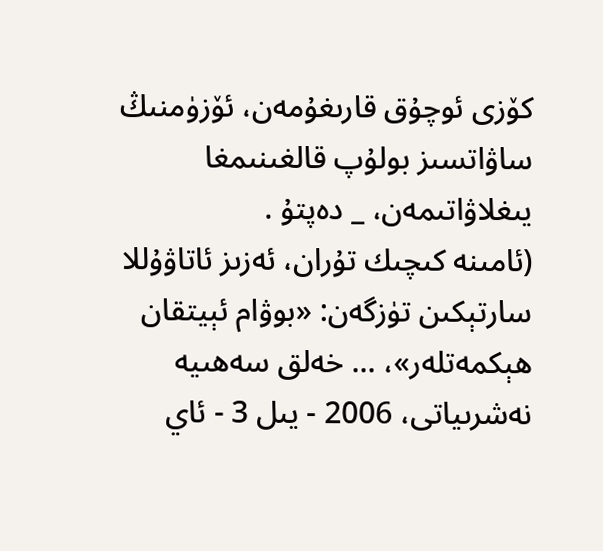كۆزى ئوچۇق قارىغۇمەن، ئۆزۈمنىڭ ساۋاتسىز بولۇپ قالغىنىمغا يىغلاۋاتىمەن، _ دەپتۇ .
(ئامىنە كىچىك تۇران، ئەزىز ئاتاۋۇللا سارتېكىن تۈزگەن: «بوۋام ئېيتقان ھېكمەتلەر»، ... خەلق سەھىيە نەشرىياتى، 2006 - يىل 3 - ئاي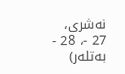نەشرى، 27 -، 28 - بەتلەر)